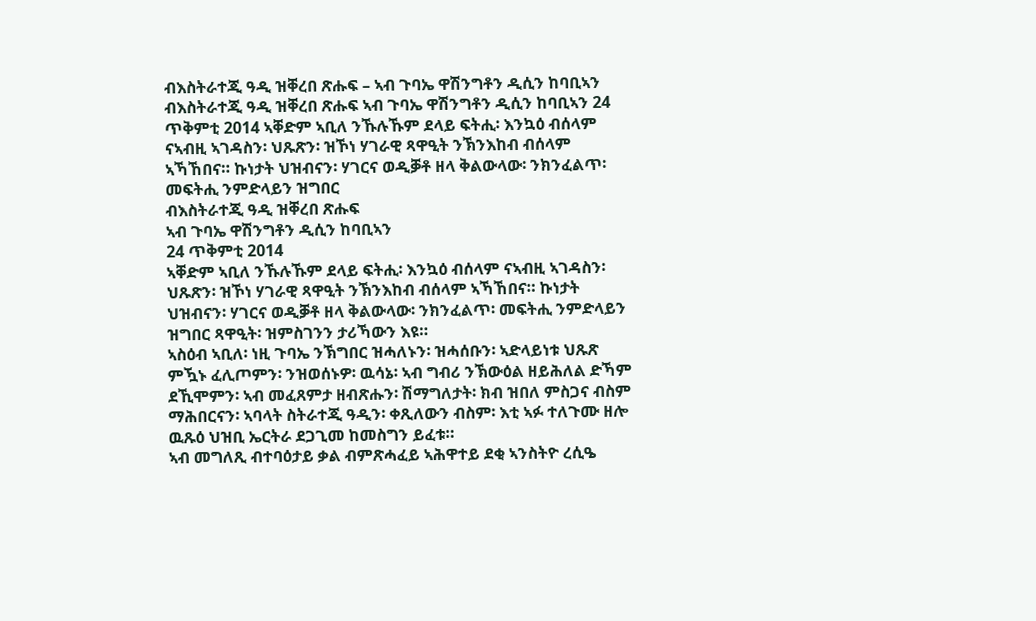ብእስትራተጂ ዓዲ ዝቐረበ ጽሑፍ – ኣብ ጉባኤ ዋሽንግቶን ዲሲን ከባቢኣን
ብእስትራተጂ ዓዲ ዝቐረበ ጽሑፍ ኣብ ጉባኤ ዋሽንግቶን ዲሲን ከባቢኣን 24 ጥቅምቲ 2014 ኣቐድም ኣቢለ ንኹሉኹም ደላይ ፍትሒ፡ እንኳዕ ብሰላም ናኣብዚ ኣገዳስን፡ ህጹጽን፡ ዝኾነ ሃገራዊ ጻዋዒት ንኽንእከብ ብሰላም ኣኻኸበና። ኩነታት ህዝብናን፡ ሃገርና ወዲቓቶ ዘላ ቅልውላው፡ ንክንፈልጥ፡ መፍትሒ ንምድላይን ዝግበር
ብእስትራተጂ ዓዲ ዝቐረበ ጽሑፍ
ኣብ ጉባኤ ዋሽንግቶን ዲሲን ከባቢኣን
24 ጥቅምቲ 2014
ኣቐድም ኣቢለ ንኹሉኹም ደላይ ፍትሒ፡ እንኳዕ ብሰላም ናኣብዚ ኣገዳስን፡ ህጹጽን፡ ዝኾነ ሃገራዊ ጻዋዒት ንኽንእከብ ብሰላም ኣኻኸበና። ኩነታት ህዝብናን፡ ሃገርና ወዲቓቶ ዘላ ቅልውላው፡ ንክንፈልጥ፡ መፍትሒ ንምድላይን ዝግበር ጻዋዒት፡ ዝምስገንን ታሪኻውን እዩ።
ኣስዕብ ኣቢለ፡ ነዚ ጉባኤ ንኽግበር ዝሓለኑን፡ ዝሓሰቡን፡ ኣድላይነቱ ህጹጽ ምዃኑ ፈሊጦምን፡ ንዝወሰኑዎ፡ ዉሳኔ፡ ኣብ ግብሪ ንኽውዕል ዘይሕለል ድኻም ደኺሞምን፡ ኣብ መፈጸምታ ዘብጽሑን፡ ሽማግለታት፡ ክብ ዝበለ ምስጋና ብስም ማሕበርናን፡ ኣባላት ስትራተጂ ዓዲን፡ ቀጺለውን ብስም፡ እቲ ኣፉ ተለጉሙ ዘሎ ዉጹዕ ህዝቢ ኤርትራ ደጋጊመ ከመስግን ይፈቱ።
ኣብ መግለጺ ብተባዕታይ ቃል ብምጽሓፈይ ኣሕዋተይ ደቂ ኣንስትዮ ረሲዔ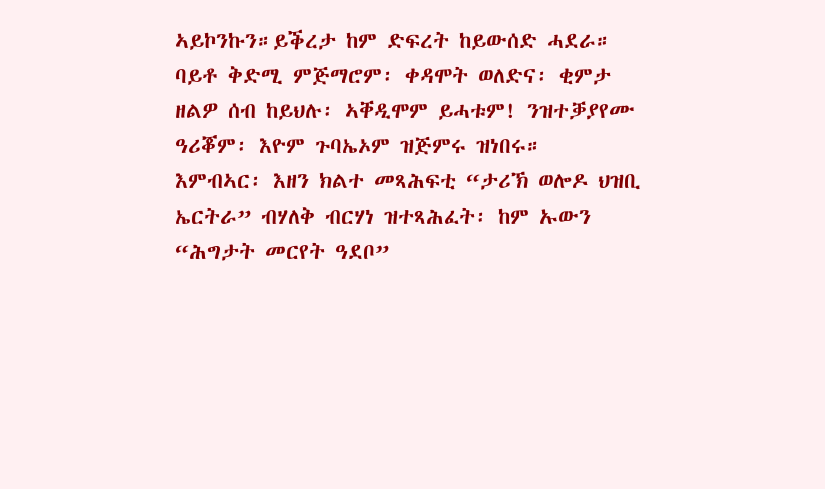ኣይኮንኩን።ይቕረታ ከም ድፍረት ከይውሰድ ሓደራ።
ባይቶ ቅድሚ ምጅማሮም፡ ቀዳሞት ወለድና፡ ቂምታ ዘልዎ ሰብ ከይህሉ፡ ኣቐዲሞም ይሓቱም! ንዝተቓያየሙ ዓሪቖም፡ እዮም ጉባኤኦም ዝጅምሩ ዝነበሩ።
እምብኣር፡ እዘን ክልተ መጻሕፍቲ “ታሪኽ ወሎዶ ህዝቢ ኤርትራ” ብሃለቅ ብርሃነ ዝተጻሕፈት፡ ከም ኡውን “ሕግታት መርየት ዓደቦ”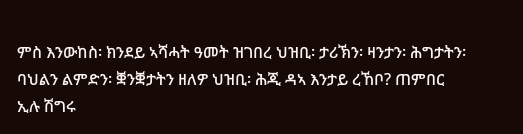ምስ እንውከስ፡ ክንደይ ኣሻሓት ዓመት ዝገበረ ህዝቢ፡ ታሪኽን፡ ዛንታን፡ ሕግታትን፡ ባህልን ልምድን፡ ቛንቛታትን ዘለዎ ህዝቢ፡ ሕጂ ዳኣ እንታይ ረኸቦ? ጠምበር ኢሉ ሽግሩ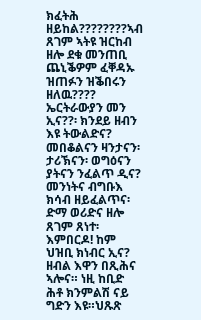ክፈትሕ ዘይከል????????ኣብ ጸገም ኣትዩ ዝርከብ ዘሎ ደቁ መንጠቢ ጨኒቕዎም ፈቐዳኡ ዝጠፉን ዝቕበሩን ዘለዉ????
ኤርትራውያን መን ኢና??፡ ክንደይ ዘብን እዩ ትውልድና? መበቆልናን ዛንታናን፡ ታሪኽናን፡ ወግዕናን ያትናን ንፈልጥ ዲና? መንነትና ብግቡእ ክሳብ ዘይፈልጥና፡ ድማ ወሪድና ዘሎ ጸገም ጸነተ፡ እምበርዶ! ከም ህዝቢ ክነብር ኢና? ዘብል እዋን በጺሕና ኣሎና። ነዚ ከቢድ ሕቶ ክንምልሽ ናይ ግድን እዩ።ህጹጽ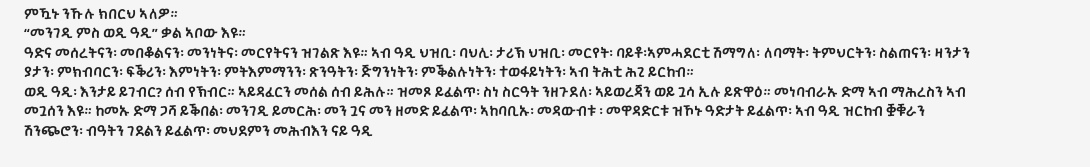ምዃኑ ንኹሉ ክበርህ ኣለዎ።
“መንገዲ ምስ ወዲ ዓዲ” ቃል ኣቦው እዩ።
ዓድና መሰረትናን፡ መበቆልናን፡ መንነትና፡ መርየትናን ዝገልጽ እዩ። ኣብ ዓዲ ህዝቢ፡ ባህሊ፡ ታሪኽ ህዝቢ፡ መርየት፡ ባይቶ፡ኣምሓደርቲ ሽማግለ፡ ለባማት፡ ትምህርትን፡ ስልጠናን፡ ዛንታን ያታን፡ ምክብባርን፡ ፍቕሪን፡ እምነትን፡ ምትእምማንን፡ ጽንዓትን፡ ጅግንነትን፡ ምቕልሉነትን፡ ተወፋይነትን፡ ኣብ ትሕቲ ሕጊ ይርከብ።
ወዲ ዓዲ፡ እንታይ ይገብር? ሰብ የኽብር። ኣይዳፈርን መሰል ሰብ ይሕሉ። ዝመጾ ይፈልጥ፡ ስነ ስርዓት ንዘጉደለ፡ ኣይወረጃን ወይ ጓሳ ኢሉ ይጽዋዕ። መነባብራኡ ድማ ኣብ ማሕረስን ኣብ መጓሰን እዩ። ከመኡ ድማ ጋሻ ይቕበል፡ መንገዲ ይመርሕ፡ መን ጓና መን ዘመድ ይፈልጥ፡ ኣከባቢኡ፡ መዳውብቱ ፡ መዋዳድርቱ ዝኾኑ ዓድታት ይፈልጥ፡ ኣብ ዓዲ ዝርከብ ቛቑራን ሽንጭሮን፡ ብዓትን ገደልን ይፈልጥ፡ መህደምን መሕብእን ናይ ዓዲ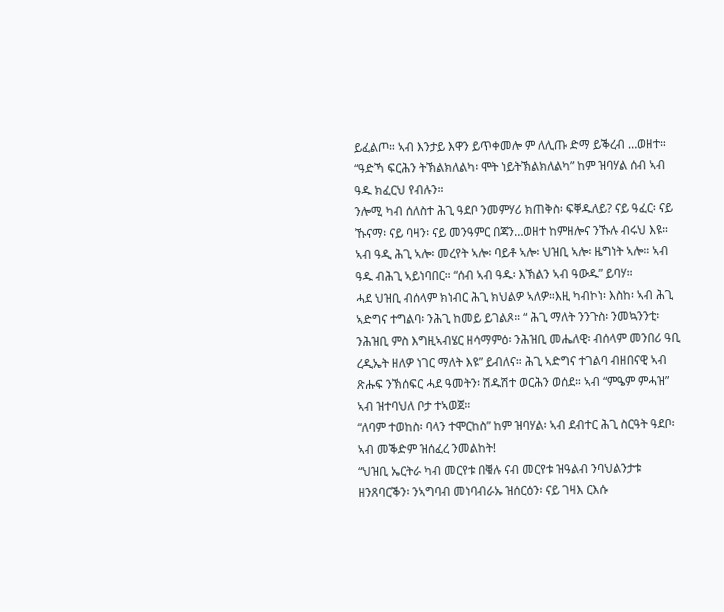ይፈልጦ። ኣብ እንታይ እዋን ይጥቀመሎ ም ለሊጡ ድማ ይቕረብ …ወዘተ።
“ዓድኻ ፍርሕን ትኽልክለልካ፡ ሞት ነይትኽልክለልካ” ከም ዝባሃል ሰብ ኣብ ዓዱ ክፈርህ የብሉን።
ንሎሚ ካብ ሰለስተ ሕጊ ዓደቦ ንመምሃሪ ክጠቅስ፡ ፍቐዱለይ? ናይ ዓፈር፡ ናይ ኹናማ፡ ናይ ባዛን፡ ናይ መንዓምር በጃን…ወዘተ ከምዘሎና ንኹሉ ብሩህ እዩ።
ኣብ ዓዲ ሕጊ ኣሎ፡ መረየት ኣሎ፡ ባይቶ ኣሎ፡ ህዝቢ ኣሎ፡ ዜግነት ኣሎ። ኣብ ዓዱ ብሕጊ ኣይነባበር። “ሰብ ኣብ ዓዱ፡ እኽልን ኣብ ዓውዱ” ይባሃ።
ሓደ ህዝቢ ብሰላም ክነብር ሕጊ ክህልዎ ኣለዎ።እዚ ካብኮነ፡ እስከ፡ ኣብ ሕጊ ኣድግና ተግልባ፡ ንሕጊ ከመይ ይገልጾ። “ ሕጊ ማለት ንንጉስ፡ ንመኳንንቲ፡ ንሕዝቢ ምስ እግዚኣብሄር ዘሳማምዕ፡ ንሕዝቢ መሔለዊ፡ ብሰላም መንበሪ ዓቢ ረዲኤት ዘለዎ ነገር ማለት እዩ” ይብለና። ሕጊ ኣድግና ተገልባ ብዘበናዊ ኣብ ጽሑፍ ንኽሰፍር ሓደ ዓመትን፡ ሽዱሽተ ወርሕን ወሰደ። ኣብ “ምዔም ምሓዝ” ኣብ ዝተባህለ ቦታ ተኣወጀ።
“ለባም ተወከስ፡ ባላን ተሞርከስ” ከም ዝባሃል፡ ኣብ ደብተር ሕጊ ስርዓት ዓደቦ፡ ኣብ መቕድም ዝሰፈረ ንመልከት!
“ህዝቢ ኤርትራ ካብ መርየቱ በቑሉ ናብ መርየቱ ዝዓልብ ንባህልንታቱ ዘንጸባርቕን፡ ንኣግባብ መነባብራኡ ዝሰርዕን፡ ናይ ገዛእ ርእሱ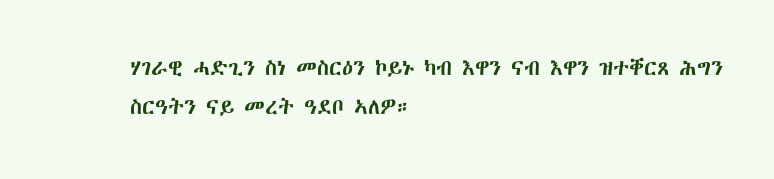ሃገራዊ ሓድጊን ስነ መስርዕን ኮይኑ ካብ እዋን ናብ እዋን ዝተቐርጸ ሕግን ስርዓትን ናይ መረት ዓደቦ ኣለዎ።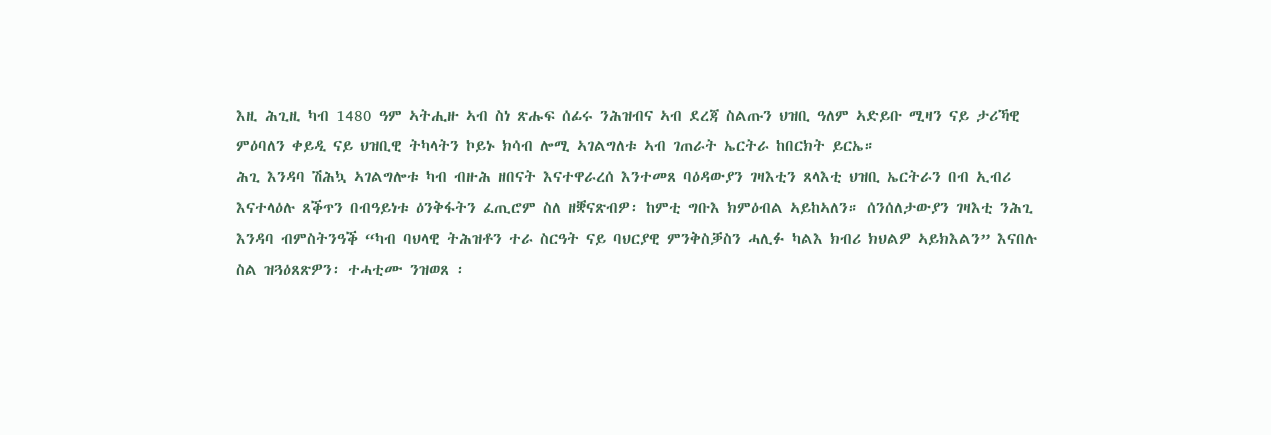እዚ ሕጊዚ ካብ 1480 ዓም ኣትሒዙ ኣብ ስነ ጽሑፍ ሰፊሩ ንሕዝብና ኣብ ደረጃ ስልጡን ህዝቢ ዓለም ኣድይቡ ሚዛን ናይ ታሪኻዊ ምዕባለን ቀይዲ ናይ ህዝቢዊ ትካላትን ኮይኑ ክሳብ ሎሚ ኣገልግለቱ ኣብ ገጠራት ኤርትራ ከበርክት ይርኤ።
ሕጊ እንዳባ ሽሕኳ ኣገልግሎቱ ካብ ብዙሕ ዘበናት እናተዋራረሰ እንተመጸ ባዕዳውያን ገዛእቲን ጸላእቲ ህዝቢ ኤርትራን በብ ኢብሪ እናተላዕሉ ጸቕጥን በብዓይነቱ ዕንቅፋትን ፈጢሮም ስለ ዘቛናጽብዎ፡ ከምቲ ግቡእ ክምዕብል ኣይከኣለን። ሰንሰለታውያን ገዛእቲ ንሕጊ እንዳባ ብምስትንዓቕ “ካብ ባህላዊ ትሕዝቶን ተራ ስርዓት ናይ ባህርያዊ ምንቅስቓስን ሓሊፉ ካልእ ክብሪ ክህልዎ ኣይክእልን” እናበሉ ስል ዝጓዕጸጽዎን፡ ተሓቲሙ ንዝወጸ ፡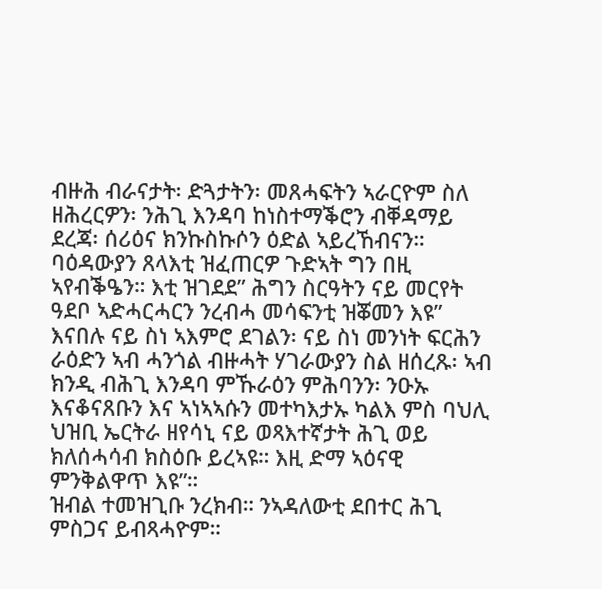ብዙሕ ብራናታት፡ ድጓታትን፡ መጸሓፍትን ኣራርዮም ስለ ዘሕረርዎን፡ ንሕጊ እንዳባ ከነስተማቕሮን ብቐዳማይ ደረጃ፡ ሰሪዕና ክንኩስኩሶን ዕድል ኣይረኸብናን። ባዕዳውያን ጸላእቲ ዝፈጠርዎ ጉድኣት ግን በዚ ኣየብቕዔን። እቲ ዝገደደ” ሕግን ስርዓትን ናይ መርየት ዓደቦ ኣድሓርሓርን ንረብሓ መሳፍንቲ ዝቖመን እዩ” እናበሉ ናይ ስነ ኣእምሮ ደገልን፡ ናይ ስነ መንነት ፍርሕን ራዕድን ኣብ ሓንጎል ብዙሓት ሃገራውያን ስል ዘሰረጹ፡ ኣብ ክንዲ ብሕጊ እንዳባ ምኹራዕን ምሕባንን፡ ንዑኡ እናቆናጸቡን እና ኣነኣኣሱን መተካእታኡ ካልእ ምስ ባህሊ ህዝቢ ኤርትራ ዘየሳኒ ናይ ወጻእተኛታት ሕጊ ወይ ክለሰሓሳብ ክስዕቡ ይረኣዩ። እዚ ድማ ኣዕናዊ ምንቅልዋጥ እዩ”።
ዝብል ተመዝጊቡ ንረክብ። ንኣዳለውቲ ደበተር ሕጊ ምስጋና ይብጻሓዮም።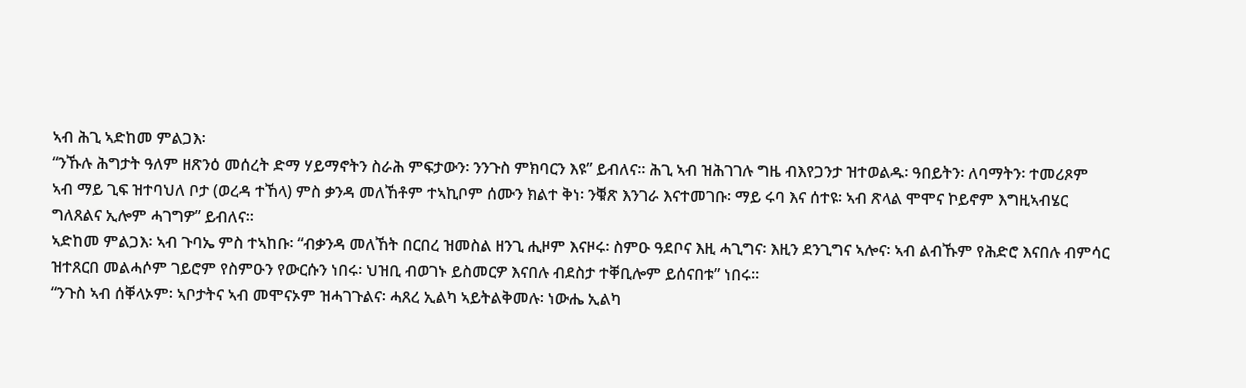ኣብ ሕጊ ኣድከመ ምልጋእ፡
“ንኹሉ ሕግታት ዓለም ዘጽንዕ መሰረት ድማ ሃይማኖትን ስራሕ ምፍታውን፡ ንንጉስ ምክባርን እዩ” ይብለና። ሕጊ ኣብ ዝሕገገሉ ግዜ ብእየጋንታ ዝተወልዱ፡ ዓበይትን፡ ለባማትን፡ ተመሪጾም ኣብ ማይ ጊፍ ዝተባህለ ቦታ (ወረዳ ተኸላ) ምስ ቃንዳ መለኸቶም ተኣኪቦም ሰሙን ክልተ ቅነ፡ ንቑጽ እንገራ እናተመገቡ፡ ማይ ሩባ እና ሰተዩ፡ ኣብ ጽላል ሞሞና ኮይኖም እግዚኣብሄር ግለጸልና ኢሎም ሓገግዎ” ይብለና።
ኣድከመ ምልጋእ፡ ኣብ ጉባኤ ምስ ተኣከቡ፡ “ብቃንዳ መለኸት በርበረ ዝመስል ዘንጊ ሒዞም እናዞሩ፡ ስምዑ ዓደቦና እዚ ሓጊግና፡ እዚን ደንጊግና ኣሎና፡ ኣብ ልብኹም የሕድሮ እናበሉ ብምሳር ዝተጸርበ መልሓሶም ገይሮም የስምዑን የውርሱን ነበሩ፡ ህዝቢ ብወገኑ ይስመርዎ እናበሉ ብደስታ ተቐቢሎም ይሰናበቱ” ነበሩ።
“ንጉስ ኣብ ሰቐላኦም፡ ኣቦታትና ኣብ መሞናኦም ዝሓገጉልና፡ ሓጸረ ኢልካ ኣይትልቅመሉ፡ ነውሔ ኢልካ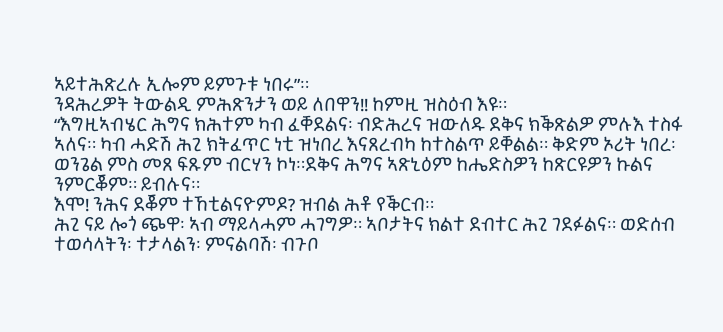ኣይተሕጽረሉ ኢሎም ይምጉቱ ነበሩ”።
ንዳሕረዎት ትውልዲ ምሕጽንታን ወይ ለበዋን!! ከምዚ ዝስዕብ እዩ።
“እግዚኣብሄር ሕግና ክሕተም ካብ ፈቐደልና፡ ብድሕረና ዝውለዱ ደቅና ክቕጽልዎ ምሉእ ተስፋ ኣለና። ካብ ሓድሽ ሕጊ ክትፈጥር ነቲ ዝነበረ እናጸረብካ ከተስልጥ ይቐልል። ቅድም ኦሪት ነበረ፡ ወንጌል ምስ መጸ ፍጹም ብርሃን ኮነ።ደቅና ሕግና ኣጽኒዕም ከሔድስዎን ከጽርዩዎን ኩልና ንምርቖም። ይብሉና።
እሞ! ንሕና ደቖም ተኸቲልናዮምዶ? ዝብል ሕቶ የቕርብ።
ሕጊ ናይ ሎጎ ጭዋ፡ ኣብ ማይላሓም ሓገግዎ። ኣቦታትና ክልተ ደብተር ሕጊ ገደፉልና። ወድሰብ ተወሳላትን፡ ተታላልን፡ ምናልባሽ፡ ብጉቦ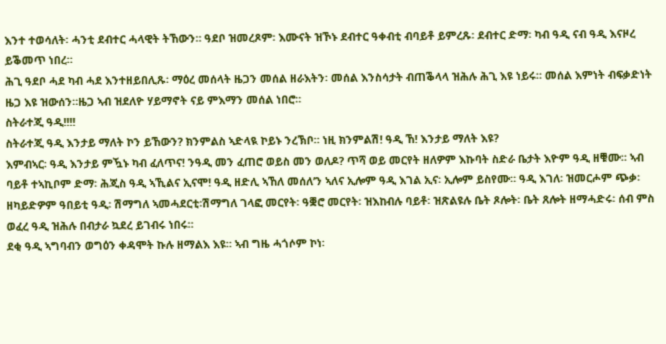እንተ ተወሳለት፡ ሓንቲ ደብተር ሓላዊት ትኸውን። ዓደቦ ዝመረጾም፡ እሙናት ዝኾኑ ደብተር ዓቀብቲ ብባይቶ ይምረጹ፡ ደብተር ድማ፡ ካብ ዓዲ ናብ ዓዲ እናዞረ ይቕመጥ ነበረ።
ሕጊ ዓደቦ ሓደ ካብ ሓደ እንተዘይበሊጹ፡ ማዕረ መሰላት ዜጋን መሰል ዘራእትን፡ መሰል እንስሳታት ብጠቕላላ ዝሕሉ ሕጊ እዩ ነይሩ። መሰል እምነት ብፍቃድነት ዜጋ እዩ ዝውሰን።ዜጋ ኣብ ዝደለዮ ሃይማኖት ናይ ምእማን መሰል ነበሮ።
ስትራተጂ ዓዲ!!!!
ስትራተጂ ዓዲ እንታይ ማለት ኮን ይኸውን? ክንምልስ ኣድላዪ ኮይኑ ንረኽቦ። ነዚ ክንምልሽ! ዓዲ ኸ! እንታይ ማለት እዩ?
እምብኣር፡ ዓዲ እንታይ ምዃኑ ካብ ፈለጥና! ንዓዲ መን ፈጠሮ ወይስ መን ወለዶ? ጥሻ ወይ መርየት ዘለዎም እኩባት ስድራ ቤታት እዮም ዓዲ ዘቑሙ። ኣብ ባይቶ ተኣኪቦም ድማ፡ ሕጂስ ዓዲ ኣኺልና ኢናሞ! ዓዲ ዘድሊ ኣኸለ መሰለ’ን ኣለና ኢሎም ዓዲ እገል ኢና፡ ኢሎም ይስየሙ። ዓዲ እገለ፡ ዝመርሖም ጭቃ፡ ዘካይድዎም ዓበይቲ ዓዲ፡ ሽማግለ ኣመሓደርቲ፡ሽማግለ ገላፎ መርየት፡ ዓቛሮ መርየት፡ ዝእከብሉ ባይቶ፡ ዝጽልዩሉ ቤት ጾሎት፡ ቤት ጸሎት ዘማሓድሩ፡ ሰብ ምስ ወፈረ ዓዲ ዝሕሉ በብታራ ኳደረ ይገብሩ ነበሩ።
ደቂ ዓዲ ኣግባብን ወግዕን ቀዳሞት ኩሉ ዘማልእ እዩ። ኣብ ግዜ ሓጎሶም ኮነ፡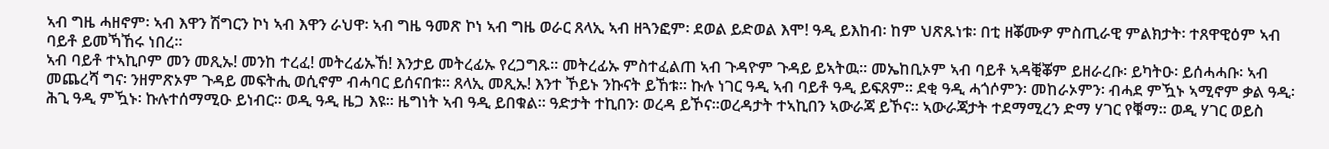ኣብ ግዜ ሓዘኖም፡ ኣብ እዋን ሽግርን ኮነ ኣብ እዋን ራህዋ፡ ኣብ ግዜ ዓመጽ ኮነ ኣብ ግዜ ወራር ጸላኢ ኣብ ዘጓንፎም፡ ደወል ይድወል እሞ! ዓዲ ይእከብ፡ ከም ህጽጹነቱ፡ በቲ ዘቖሙዎ ምስጢራዊ ምልክታት፡ ተጸዋዊዕም ኣብ ባይቶ ይመኻኸሩ ነበረ።
ኣብ ባይቶ ተኣኪቦም መን መጺኡ! መንከ ተረፈ! መትረፊኡኸ! እንታይ መትረፊኡ የረጋግጹ። መትረፊኡ ምስተፈልጠ ኣብ ጉዳዮም ጉዳይ ይኣትዉ። መኤከቢኦም ኣብ ባይቶ ኣዳቒቖም ይዘራረቡ፡ ይካትዑ፡ ይሰሓሓቡ፡ ኣብ መጨረሻ ግና፡ ንዘምጽኦም ጉዳይ መፍትሒ ወሲኖም ብሓባር ይሰናበቱ። ጸላኢ መጺኡ! እንተ ኾይኑ ንኩናት ይኸቱ። ኩሉ ነገር ዓዲ ኣብ ባይቶ ዓዲ ይፍጸም። ደቂ ዓዲ ሓጎሶምን፡ መከራኦምን፡ ብሓደ ምዃኑ ኣሚኖም ቃል ዓዲ፡ ሕጊ ዓዲ ምዃኑ፡ ኩሉተሰማሚዑ ይነብር። ወዲ ዓዲ ዜጋ እዩ። ዜግነት ኣብ ዓዲ ይበቁል። ዓድታት ተኪበን፡ ወረዳ ይኾና።ወረዳታት ተኣኪበን ኣውራጃ ይኾና። ኣውራጃታት ተደማሚረን ድማ ሃገር የቑማ። ወዲ ሃገር ወይስ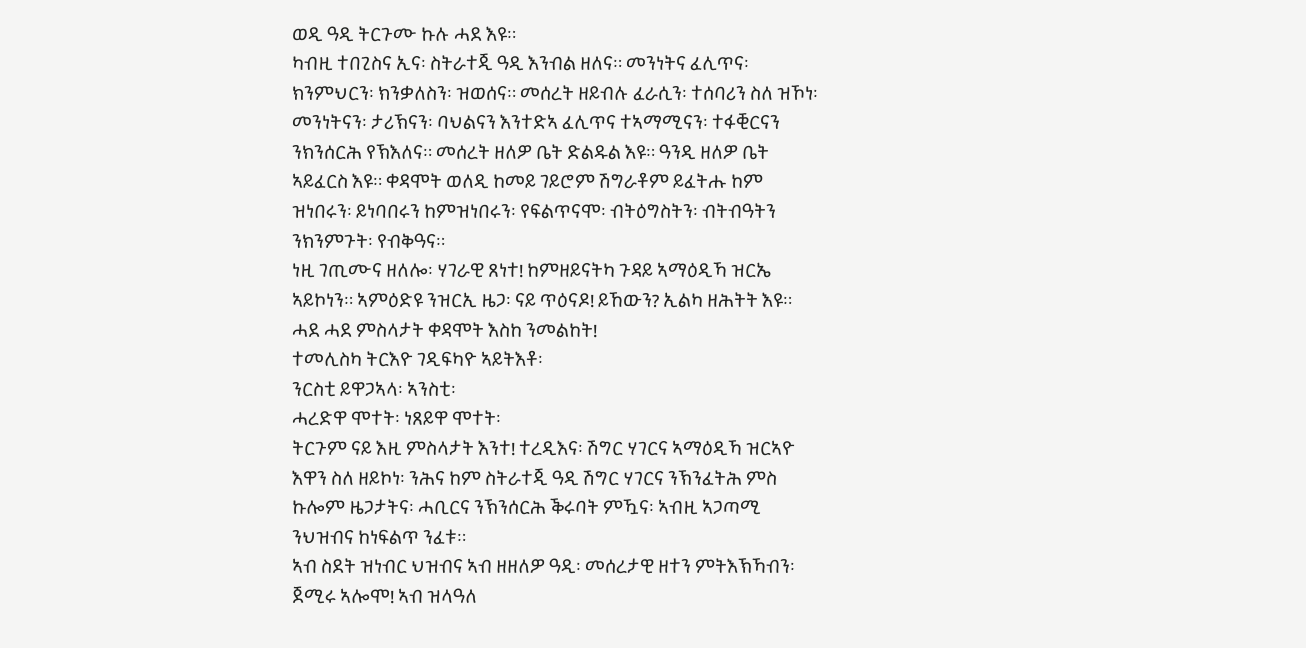ወዲ ዓዲ ትርጉሙ ኩሉ ሓደ እዩ።
ካብዚ ተበጊስና ኢና፡ ስትራተጂ ዓዲ እንብል ዘለና። መንነትና ፈሊጥና፡ ክንምህርን፡ ክንቃለስን፡ ዝወሰና። መሰረት ዘይብሉ ፈራሲን፡ ተሰባሪን ስለ ዝኾነ፡ መንነትናን፡ ታሪኽናን፡ ባህልናን እንተድኣ ፈሊጥና ተኣማሚናን፡ ተፋቒርናን ንክንሰርሕ የኽእለና። መሰረት ዘለዎ ቤት ድልዱል እዩ። ዓንዲ ዘለዎ ቤት ኣይፈርስ እዩ። ቀዳሞት ወለዲ ከመይ ገይሮም ሽግራቶም ይፈትሑ ከም ዝነበሩን፡ ይነባበሩን ከምዝነበሩን፡ የፍልጥናሞ፡ ብትዕግስትን፡ ብትብዓትን ንክንምጉት፡ የብቅዓና።
ነዚ ገጢሙና ዘለሎ፡ ሃገራዊ ጸነተ! ከምዘይናትካ ጉዳይ ኣማዕዲኻ ዝርኤ ኣይኮነን። ኣምዕድዩ ንዝርኢ ዜጋ፡ ናይ ጥዕናዶ! ይኸውን? ኢልካ ዘሕትት እዩ። ሓደ ሓደ ምስላታት ቀዳሞት እስከ ንመልከት!
ተመሊስካ ትርእዮ ገዲፍካዮ ኣይትእቶ፡
ንርስቲ ይዋጋኣላ፡ ኣንስቲ፡
ሓረድዋ ሞተት፡ ነጸይዋ ሞተት፡
ትርጉም ናይ እዚ ምስላታት እንተ! ተረዲእና፡ ሽግር ሃገርና ኣማዕዲኻ ዝርኣዮ እዋን ስለ ዘይኮነ፡ ንሕና ከም ስትራተጂ ዓዲ ሽግር ሃገርና ንኽንፈትሕ ምስ ኩሎም ዜጋታትና፡ ሓቢርና ንኽንሰርሕ ቕሩባት ምዃና፡ ኣብዚ ኣጋጣሚ ንህዝብና ከነፍልጥ ንፈቱ።
ኣብ ስደት ዝነብር ህዝብና ኣብ ዘዘለዎ ዓዲ፡ መሰረታዊ ዘተን ምትእኽኻብን፡ ጀሚሩ ኣሎሞ! ኣብ ዝላዓለ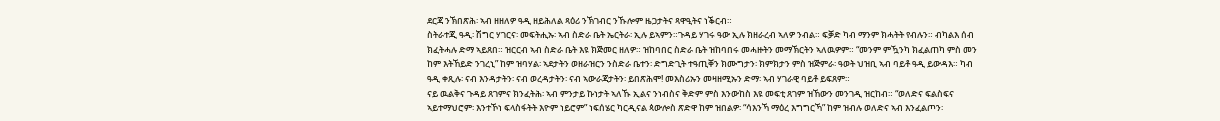ደርጃ ንኽበጽሕ፡ ኣብ ዘዘለዎ ዓዲ ዘይሕለል ጻዕሪ ንኽገብር ንኹሎም ዜጋታትና ጻዋዒትና ነቕርብ።
ስትራተጂ ዓዲ፡ ሽግር ሃገርና፡ መፍትሒኡ፡ ኣብ ስድራ ቤት ኤርትራ፡ ኢሉ ይኣምን።ጉዳይ ሃገሩ ዓው ኢሉ ክዘራረብ ኣለዎ ንብል። ፍቓድ ካብ ማንም ክሓትት የብሉን። ብካልእ ሰብ ክፈትሓሉ ድማ ኣይጸበ። ዝርርብ ኣብ ስድራ ቤት እዩ ክጅመር ዘለዎ። ዝከባበር ስድራ ቤት ዝከባበሩ መሓዙትን መማኽርትን ኣለዉዎም። “መንም ምዃንካ ክፈልጠካ ምስ መን ከም እትኸይድ ንገረኒ” ከም ዝባሃል፡ ኣደታትን ወዘራዝርን ንስድራ ቤተን፡ ድግድጊት ተዓጢቐን ክሙግታን፡ ክምክታን ምስ ዝጅምራ፡ ዓወት ህዝቢ ኣብ ባይቶ ዓዲ ይውዳእ። ካብ ዓዲ ቀጺሉ፡ ናብ እንዳታትን፡ ናብ ወረዳታትን፡ ናብ ኣውራጃታትን፡ ይበጽሕሞ! መእስሪኡን መዛዘሚኡን ድማ፡ ኣብ ሃገራዊ ባይቶ ይፍጸም።
ናይ ዉልቅና ጉዳይ ጸገምና ክንፈትሕ፡ ኣብ ምንታይ ኩነታት ኣለኹ ኢልና ንነብስና ቅድም ምስ እንውከስ እዩ መፍቲ ጸገም ዝኸውን መንገዲ ዝርከብ። “ወለድና ፍልስፍና ኣይተማህሮም፡ እንተኾነ ፍላስፋትት እዮም ነይሮም” ነፍሰሄር ካርዲናል ጳውሎስ ጽድዋ ከም ዝበልዎ፡ “ሳእንኻ ማዕረ እግግርኻ” ከም ዝብሉ ወለድና ኣብ እንፈልጦን፡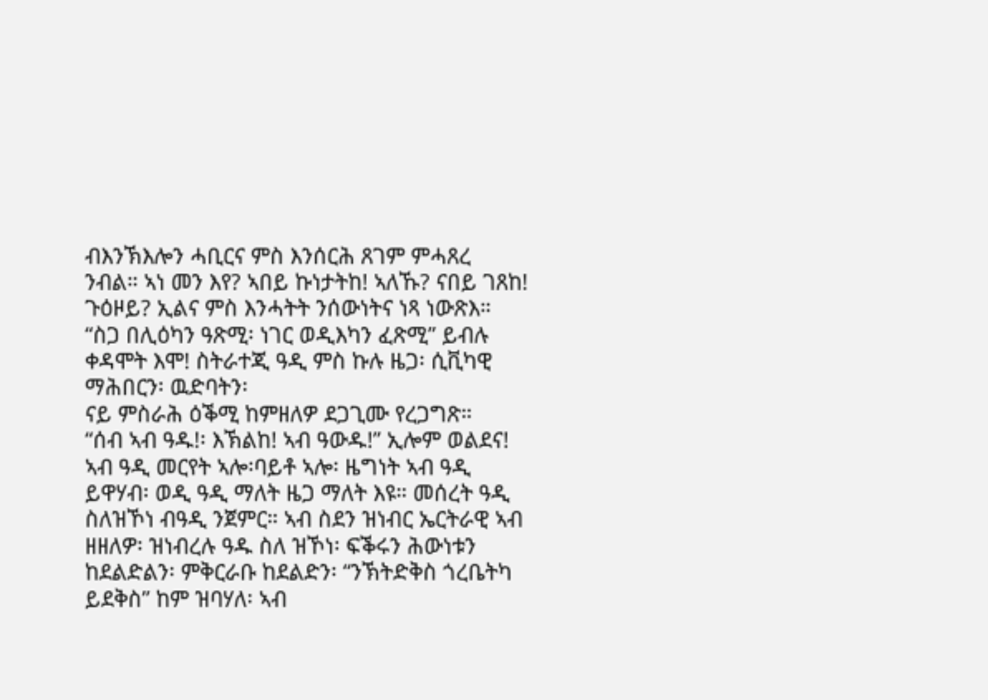ብእንኽእሎን ሓቢርና ምስ እንሰርሕ ጸገም ምሓጸረ ንብል። ኣነ መን እየ? ኣበይ ኩነታትከ! ኣለኹ? ናበይ ገጸከ! ጉዕዞይ? ኢልና ምስ እንሓትት ንሰውነትና ነጻ ነውጽእ።
“ስጋ በሊዕካን ዓጽሚ፡ ነገር ወዲእካን ፈጽሚ” ይብሉ ቀዳሞት እሞ! ስትራተጂ ዓዲ ምስ ኩሉ ዜጋ፡ ሲቪካዊ ማሕበርን፡ ዉድባትን፡
ናይ ምስራሕ ዕቕሚ ከምዘለዎ ደጋጊሙ የረጋግጽ።
“ሰብ ኣብ ዓዱ!፡ እኽልከ! ኣብ ዓውዱ!” ኢሎም ወልደና! ኣብ ዓዲ መርየት ኣሎ፡ባይቶ ኣሎ፡ ዜግነት ኣብ ዓዲ ይዋሃብ፡ ወዲ ዓዲ ማለት ዜጋ ማለት እዩ። መሰረት ዓዲ ስለዝኾነ ብዓዲ ንጀምር። ኣብ ስደን ዝነብር ኤርትራዊ ኣብ ዘዘለዎ፡ ዝነብረሉ ዓዱ ስለ ዝኾነ፡ ፍቕሩን ሕውነቱን ከደልድልን፡ ምቅርራቡ ከደልድን፡ “ንኽትድቅስ ጎረቤትካ ይደቅስ” ከም ዝባሃለ፡ ኣብ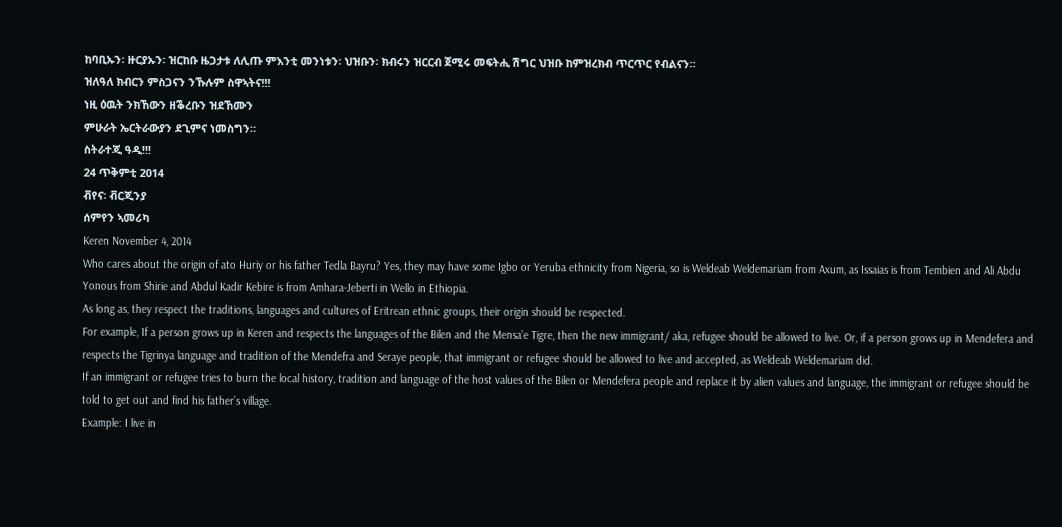ከባቢኡን፡ ዙርያኡን፡ ዝርከቡ ዜጋታቱ ለሊጡ ምእንቲ መንነቱን፡ ህዝቡን፡ ክብሩን ዝርርብ ጀሚሩ መፍትሒ ሽግር ህዝቡ ከምዝረክብ ጥርጥር የብልናን።
ዝለዓለ ክብርን ምስጋናን ንኹሉም ስዋኣትና!!!
ነዚ ዕዉት ንክኸውን ዘቕረቡን ዝደኸሙን
ምሁራት ኤርትራውያን ደጊምና ነመስግን።
ስትራተጂ ዓዲ!!!
24 ጥቅምቲ 2014
ቭየና፡ ቭርጂንያ
ሰምየን ኣመሪካ
Keren November 4, 2014
Who cares about the origin of ato Huriy or his father Tedla Bayru? Yes, they may have some Igbo or Yeruba ethnicity from Nigeria, so is Weldeab Weldemariam from Axum, as Issaias is from Tembien and Ali Abdu Yonous from Shirie and Abdul Kadir Kebire is from Amhara-Jeberti in Wello in Ethiopia.
As long as, they respect the traditions, languages and cultures of Eritrean ethnic groups, their origin should be respected.
For example, If a person grows up in Keren and respects the languages of the Bilen and the Mensa’e Tigre, then the new immigrant/ aka, refugee should be allowed to live. Or, if a person grows up in Mendefera and respects the Tigrinya language and tradition of the Mendefra and Seraye people, that immigrant or refugee should be allowed to live and accepted, as Weldeab Weldemariam did.
If an immigrant or refugee tries to burn the local history, tradition and language of the host values of the Bilen or Mendefera people and replace it by alien values and language, the immigrant or refugee should be told to get out and find his father’s village.
Example: I live in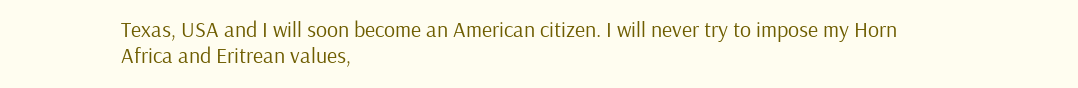Texas, USA and I will soon become an American citizen. I will never try to impose my Horn Africa and Eritrean values,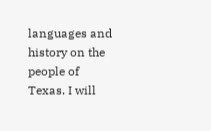languages and history on the people of Texas. I will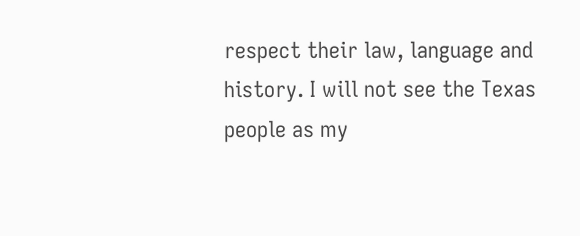respect their law, language and history. I will not see the Texas people as my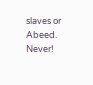slaves or Abeed. Never!